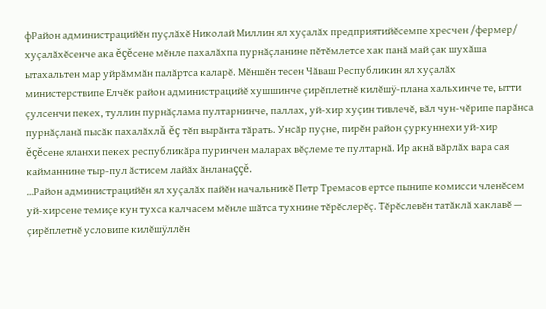фРайон администрацийĕн пуçлăхĕ Николай Миллин ял хуçалăх предприятийĕсемпе хресчен /фермер/ хуçалăхĕсенче ака ĕçĕсене мĕнле пахалăхпа пурнăçланине пĕтĕмлетсе хак панă май çак шухăша ытахальтен мар уйрăммăн палăртса каларĕ. Мĕншĕн тесен Чăваш Республикин ял хуçалăх министерствипе Елчĕк район администрацийĕ хушшинче çирĕплетнĕ килĕшÿ-плана хальхинче те, ытти çулсенчи пекех, туллин пурнăçлама пултарнинче, паллах, уй-хир хуçин тивлечĕ, вăл чун-чĕрипе парăнса пурнăçланă пысăк пахалăхлă ĕç тĕп вырăнта тăрать. Унсăр пуçне, пирĕн район çуркуннехи уй-хир ĕçĕсене яланхи пекех республикăра пуринчен маларах вĕçлеме те пултарнă. Ир акнă вăрлăх вара сая кайманнине тыр-пул ăстисем лайăх ăнланаççĕ.
…Район администрацийĕн ял хуçалăх пайĕн начальникĕ Петр Тремасов ертсе пынипе комисси членĕсем уй-хирсене темиçе кун тухса калчасем мĕнле шăтса тухнине тĕрĕслерĕç. Тĕрĕслевĕн татăклă хаклавĕ — çирĕплетнĕ условипе килĕшÿллĕн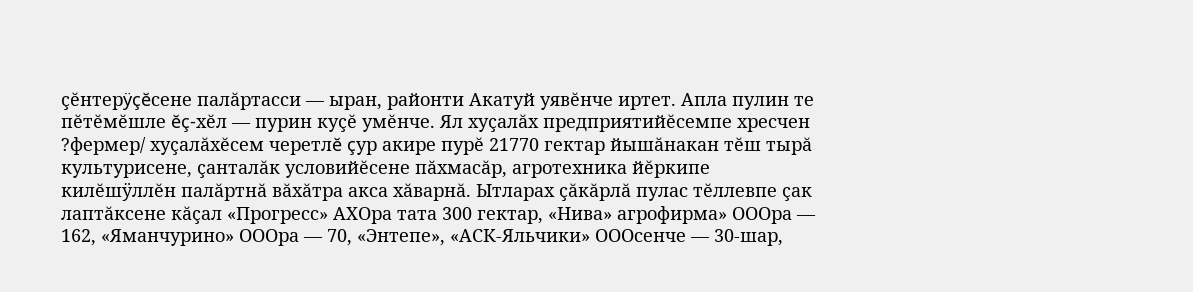çĕнтерÿçĕсене палăртасси — ыран, районти Акатуй уявĕнче иртет. Апла пулин те пĕтĕмĕшле ĕç-хĕл — пурин куçĕ умĕнче. Ял хуçалăх предприятийĕсемпе хресчен ?фермер/ хуçалăхĕсем черетлĕ çур акире пурĕ 21770 гектар йышăнакан тĕш тырă культурисене, çанталăк условийĕсене пăхмасăр, агротехника йĕркипе килĕшÿллĕн палăртнă вăхăтра акса хăварнă. Ытларах çăкăрлă пулас тĕллевпе çак лаптăксене кăçал «Прогресс» АХОра тата 300 гектар, «Нива» агрофирма» ОООра — 162, «Яманчурино» ОООра — 70, «Энтепе», «АСК-Яльчики» ОООсенче — 30-шар,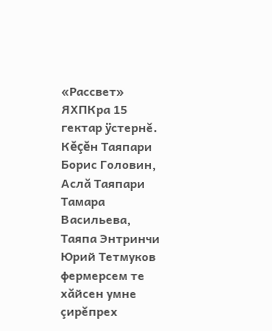«Рассвет» ЯХПКра 15 гектар ÿстернĕ. Кĕçĕн Таяпари Борис Головин, Аслă Таяпари Тамара Васильева, Таяпа Энтринчи Юрий Тетмуков фермерсем те хăйсен умне çирĕпрех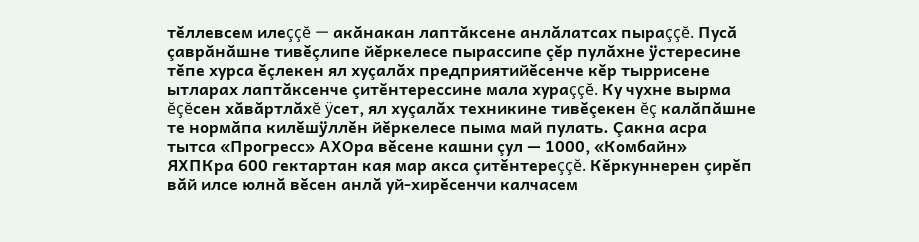тĕллевсем илеççĕ — акăнакан лаптăксене анлăлатсах пыраççĕ. Пусă çаврăнăшне тивĕçлипе йĕркелесе пырассипе çĕр пулăхне ÿстересине тĕпе хурса ĕçлекен ял хуçалăх предприятийĕсенче кĕр тыррисене ытларах лаптăксенче çитĕнтерессине мала хураççĕ. Ку чухне вырма ĕçĕсен хăвăртлăхĕ ÿсет, ял хуçалăх техникине тивĕçекен ĕç калăпăшне те нормăпа килĕшÿллĕн йĕркелесе пыма май пулать. Çакна асра тытса «Прогресс» АХОра вĕсене кашни çул — 1000, «Комбайн» ЯХПКра 600 гектартан кая мар акса çитĕнтереççĕ. Кĕркуннерен çирĕп вăй илсе юлнă вĕсен анлă уй-хирĕсенчи калчасем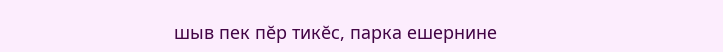шыв пек пĕр тикĕс, парка ешернине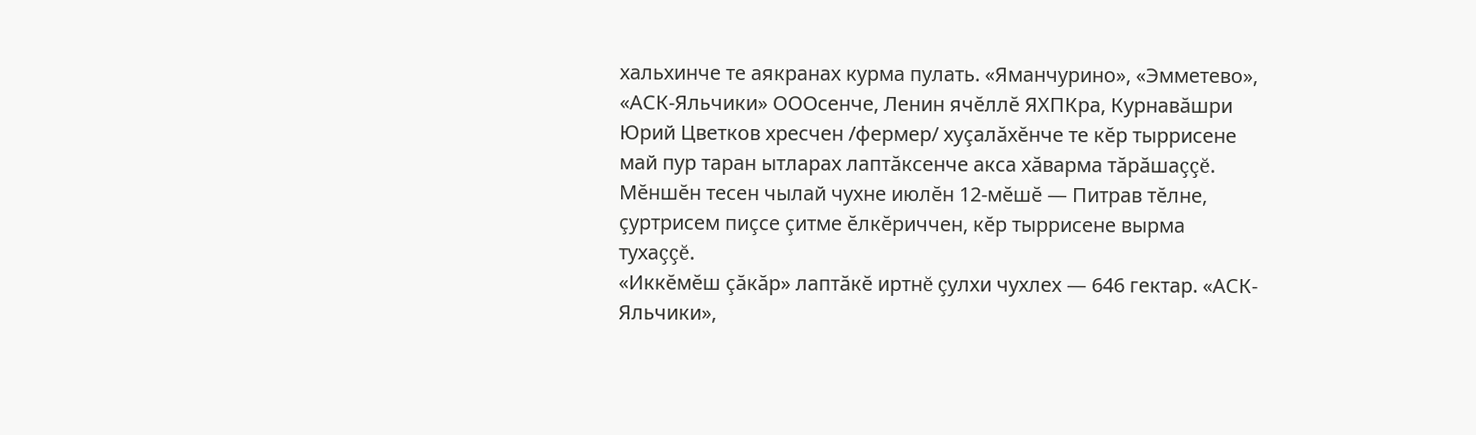хальхинче те аякранах курма пулать. «Яманчурино», «Эмметево», «АСК-Яльчики» ОООсенче, Ленин ячĕллĕ ЯХПКра, Курнавăшри Юрий Цветков хресчен /фермер/ хуçалăхĕнче те кĕр тыррисене май пур таран ытларах лаптăксенче акса хăварма тăрăшаççĕ. Мĕншĕн тесен чылай чухне июлĕн 12-мĕшĕ — Питрав тĕлне, çуртрисем пиçсе çитме ĕлкĕриччен, кĕр тыррисене вырма тухаççĕ.
«Иккĕмĕш çăкăр» лаптăкĕ иртнĕ çулхи чухлех — 646 гектар. «АСК-Яльчики»,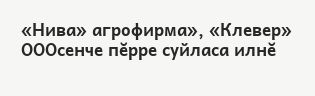«Нива» агрофирма», «Клевер» ОООсенче пĕрре суйласа илнĕ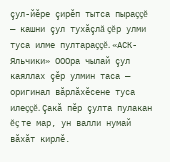çул-йĕре çирĕп тытса пыраççĕ — кашни çул тухăçлă çĕр улми туса илме пултараççĕ. «АСК-Яльчики» ОООра чылай çул каяллах çĕр улмин таса — оригинал вăрлăхĕсене туса илеççĕ. Çакă пĕр çулта пулакан ĕç те мар, ун валли нумай вăхăт кирлĕ.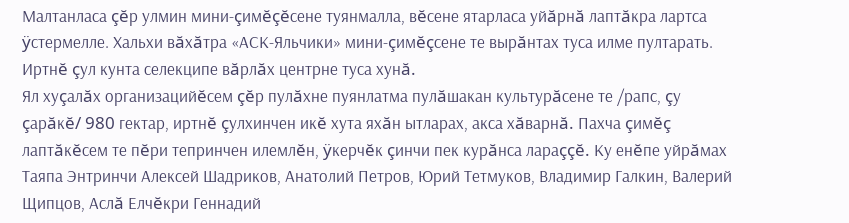Малтанласа çĕр улмин мини-çимĕçĕсене туянмалла, вĕсене ятарласа уйăрнă лаптăкра лартса ÿстермелле. Хальхи вăхăтра «АСК-Яльчики» мини-çимĕçсене те вырăнтах туса илме пултарать. Иртнĕ çул кунта селекципе вăрлăх центрне туса хунă.
Ял хуçалăх организацийĕсем çĕр пулăхне пуянлатма пулăшакан культурăсене те /рапс, çу çарăкĕ/ 980 гектар, иртнĕ çулхинчен икĕ хута яхăн ытларах, акса хăварнă. Пахча çимĕç лаптăкĕсем те пĕри тепринчен илемлĕн, ÿкерчĕк çинчи пек курăнса лараççĕ. Ку енĕпе уйрăмах Таяпа Энтринчи Алексей Шадриков, Анатолий Петров, Юрий Тетмуков, Владимир Галкин, Валерий Щипцов, Аслă Елчĕкри Геннадий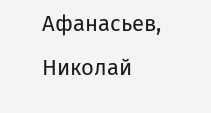Афанасьев, Николай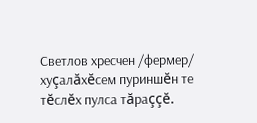Светлов хресчен /фермер/ хуçалăхĕсем пуриншĕн те тĕслĕх пулса тăраççĕ.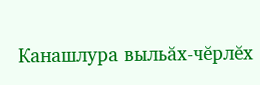Канашлура выльăх-чĕрлĕх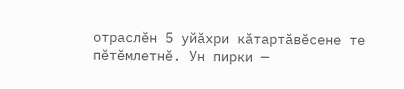отраслĕн 5 уйăхри кăтартăвĕсене те пĕтĕмлетнĕ. Ун пирки —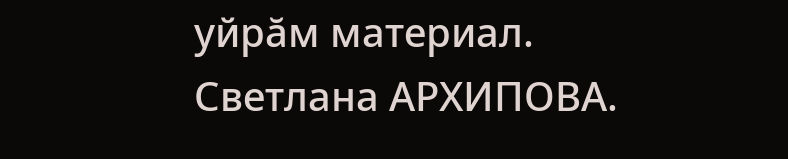уйрăм материал.
Светлана АРХИПОВА.